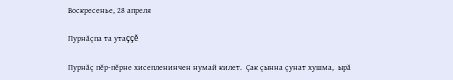Воскресенье, 28 апреля

Пурнăçпа та утаççĕ

Пурнăç пĕр-пĕрне хисепленинчен нумай килет.  Çак çынна çунат хушма,  ырă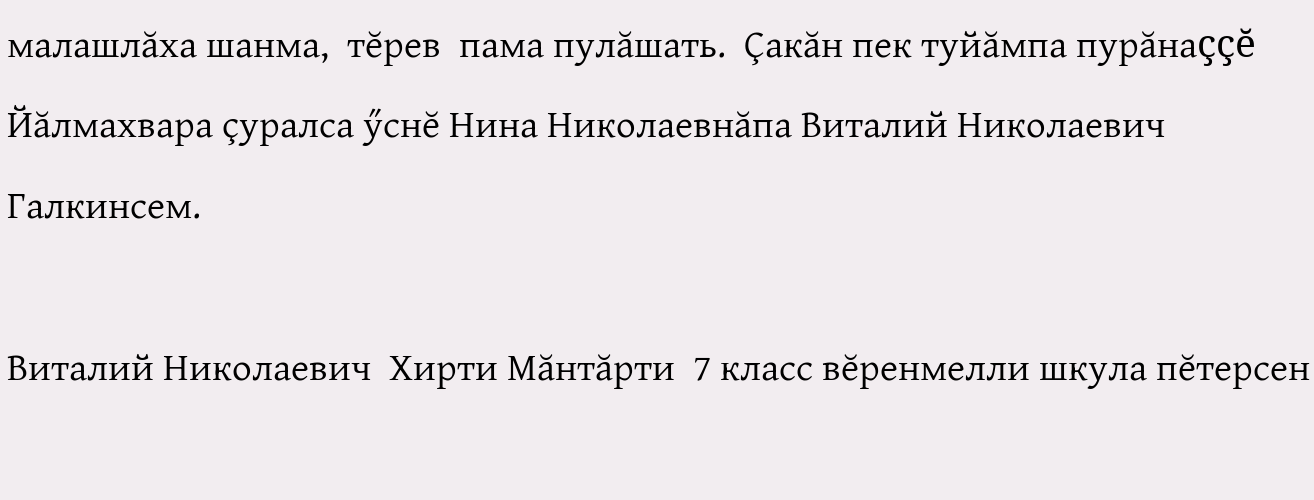малашлăха шанма,  тĕрев  пама пулăшать.  Çакăн пек туйăмпа пурăнаççĕ  Йăлмахвара çуралса ӳснĕ Нина Николаевнăпа Виталий Николаевич Галкинсем.

Виталий Николаевич  Хирти Мăнтăрти  7 класс вĕренмелли шкула пĕтерсен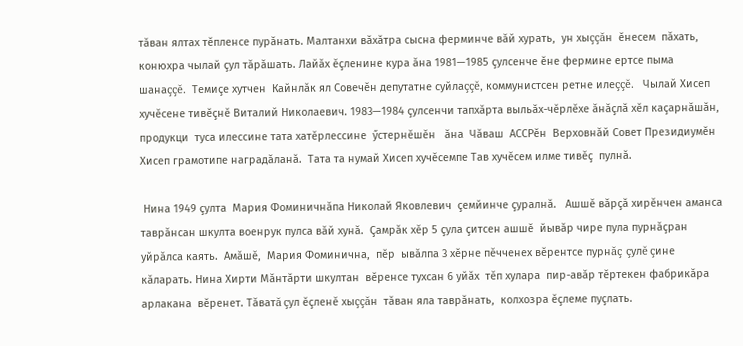тăван ялтах тĕпленсе пурăнать. Малтанхи вăхăтра сысна ферминче вăй хурать,  ун хыççăн  ĕнесем  пăхать,  конюхра чылай çул тăрăшать. Лайăх ĕçленине кура ăна 1981—1985 çулсенче ĕне фермине ертсе пыма шанаççĕ.  Темиçе хутчен  Кайнлăк ял Совечĕн депутатне суйлаççĕ, коммунистсен ретне илеççĕ.   Чылай Хисеп  хучĕсене тивĕçнĕ Виталий Николаевич. 1983—1984 çулсенчи тапхăрта выльăх-чĕрлĕхе ăнăçлă хĕл каçарнăшăн,  продукци  туса илессине тата хатĕрлессине  ӳстернĕшĕн   ăна  Чăваш  АССРĕн  Верховнăй Совет Президиумĕн Хисеп грамотипе наградăланă.  Тата та нумай Хисеп хучĕсемпе Тав хучĕсем илме тивĕç  пулнă.

 Нина 1949 çулта  Мария Фоминичнăпа Николай Яковлевич  çемйинче çуралнă.   Ашшĕ вăрçă хирĕнчен аманса таврăнсан шкулта военрук пулса вăй хунă.  Çамрăк хĕр 5 çула çитсен ашшĕ  йывăр чире пула пурнăçран уйрăлса каять.  Амăшĕ,  Мария Фоминична,  пĕр  ывăлпа 3 хĕрне пĕчченех вĕрентсе пурнăç  çулĕ çине кăларать. Нина Хирти Мăнтăрти шкултан  вĕренсе тухсан 6 уйăх  тĕп хулара  пир-авăр тĕртекен фабрикăра  арлакана  вĕренет. Тăватă çул ĕçленĕ хыççăн  тăван яла таврăнать,  колхозра ĕçлеме пуçлать.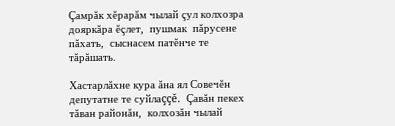Çамрăк хĕрарăм чылай çул колхозра  дояркăра ĕçлет,  пушмак  пăрусене пăхать,  сыснасем патĕнче те тăрăшать.

Хастарлăхне кура ăна ял Совечĕн депутатне те суйлаççĕ.  Çавăн пекех тăван районăн,  колхозăн чылай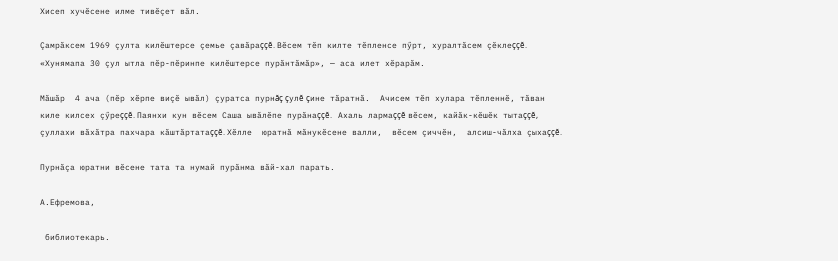Хисеп хучĕсене илме тивĕçет вăл.

Çамрăксем 1969 çулта килĕштерсе çемье çавăраççĕ. Вĕсем тĕп килте тĕпленсе пӳрт, хуралтăсем çĕклеççĕ. «Хунямапа 30 çул ытла пĕр-пĕринпе килĕштерсе пурăнтăмăр», — аса илет хĕрарăм.

Мăшăр  4 ача (пĕр хĕрпе виçĕ ывăл) çуратса пурнăç çулĕ çине тăратнă.  Ачисем тĕп хулара тĕпленнĕ, тăван киле килсех çӳреççĕ. Паянхи кун вĕсем Саша ывăлĕпе пурăнаççĕ.   Ахаль лармаççĕ вĕсем, кайăк-кĕшĕк тытаççĕ,  çуллахи вăхăтра пахчара кăштăртатаççĕ. Хĕлле  юратнă мăнукĕсене валли,  вĕсем çиччĕн,  алсиш-чăлха çыхаççĕ.

Пурнăçа юратни вĕсене тата та нумай пурăнма вăй-хал парать.

А.Ефремова,

 библиотекарь.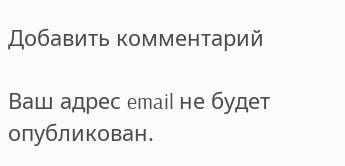Добавить комментарий

Ваш адрес email не будет опубликован.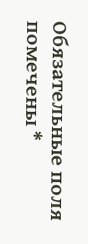Обязательные поля помечены *